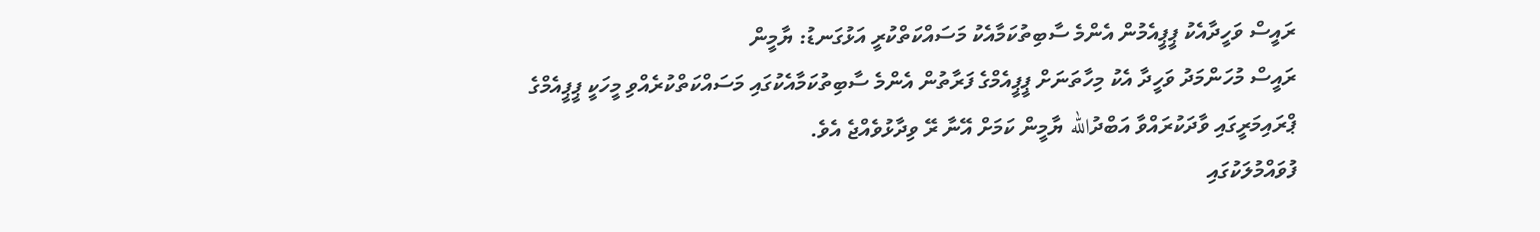ރައީސް ވަހީދާއެކު ޕީޕީއެމުން އެންމެ ސާބިތުކަމާއެކު މަސައްކަތްކުރީ އަޅުގަނޑު: ޔާމީން
ރައީސް މުހަންމަދު ވަހީދާ އެކު މިހާތަނަށް ޕީޕީއެމްގެ ފަރާތުން އެންމެ ސާބިތުކަމާއެކުގައި މަސައްކަތްކުރެއްވި މީހަކީ ޕީޕީއެމްގެ ޕްރައިމަރީގައި ވާދަކުރައްވާ އަބްދުالله ޔާމީން ކަމަށް އޭނާ ރޭ ވިދާޅުވެއްޖެ އެވެ.
ފުވައްމުލަކުގައި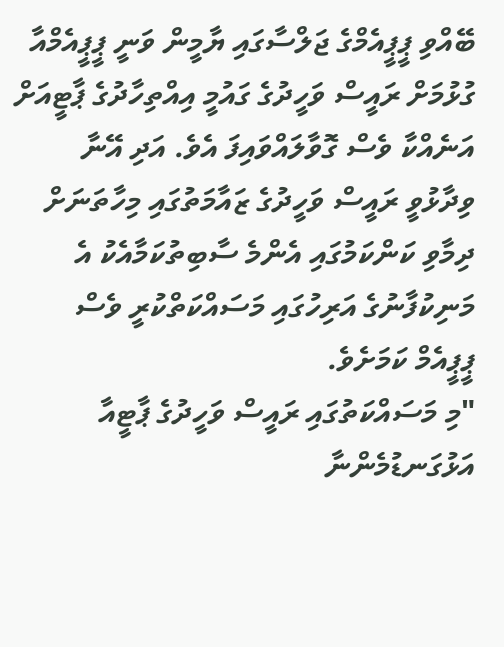ބޭއްވި ޕީޕީއެމްގެ ޖަލްސާގައި ޔާމީން ވަނީ ޕީޕީއެމްއާ ގުޅުމަށް ރައީސް ވަހީދުގެ ގައުމީ އިއްތިހާދުގެ ޕާޓީއަށް އަނެއްކާ ވެސް ގޮވާލައްވައިފަ އެވެ. އަދި އޭނާ ވިދާޅުވީ ރައީސް ވަހީދުގެ ޒައާމަތުގައި މިހާތަނަށް ދިމާވި ކަންކަމުގައި އެންމެ ސާބިތުކަމާއެކު އެ މަނިކުފާނުގެ އަރިހުގައި މަސައްކަތްކުރީ ވެސް ޕީޕީއެމް ކަމަށެވެ.
"މި މަސައްކަތުގައި ރައީސް ވަހީދުގެ ޕާޓީއާ އަޅުގަނޑުމެންނާ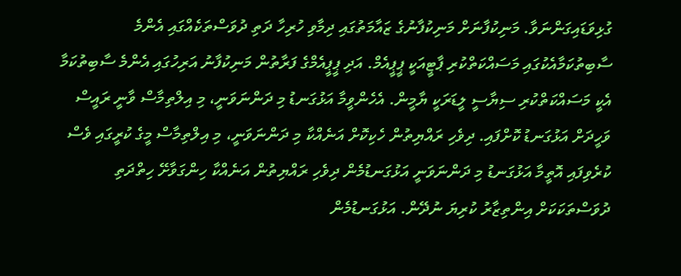ގުޅިވަޑައިގަންނަވާ. މަނިކުފާނަށް މަނިކުފާނުގެ ޒައާމަތުގައި ދިމާވި ހުރިހާ ދަތި ދުވަސްތަކެއްގައި އެންމެ ސާބިތުކަމާއެކުގައި މަސައްކަތްކުރި ޕާޓީއަކީ ޕީޕީއެމް. އަދި ޕީޕީއެމްގެ ފަރާތުން މަނިކުފާނު އަރިހުގައި އެންމެ ސާބިތުކަމާ އެކީ މަސައްކަތްކުރި ސިޔާސީ ލީޑަރަކީ ޔާމީން. އެހެންވީމާ އަޅުގަނޑު މި ދަންނަވަނީ، މި އިލްތިމާސް ވާނީ ރައީސް ވަހީދަށް އަޅުގަނޑު ކޮށްފައި. ދިވެހި ރައްޔިތުން ހެކިކޮށް އަނެއްކާ މި ދަންނަވަނީ، މި އިލްތިމާސް މީގެ ކުރީގައި ވެސް ކުރެވިފައި އޮތީމާ އަޅުގަނޑު މި ދަންނަވަނީ އަޅުގަނޑުމެން ދިވެހި ރައްޔިތުން އަނެއްކާ ހިންގަވާށޭ ހިތްދަތި ދުވަސްތަކަކަށް އިންތިޒާރު ކުރިޔަ ނުދޭން. އަޅުގަނޑުމެން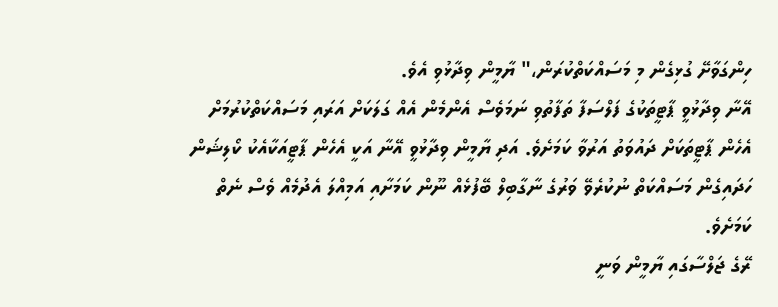ހިންގަވާށޭ ގުޅިގެން މި މަސައްކަތްކުރަން،" ޔާމީން ވިދާޅުވި އެވެ.
އޭނާ ވިދާޅުވީ ޕާޓީތަކުގެ ފަލްސަފާ ތަފާތުވި ނަމަވެސް އެންމެން އެއް ގަލަކަށް އަރައި މަސައްކަތްކުރުމަށް އެހެން ޕާޓީތަކަށް ދައުވަތު އަރުވާ ކަމަށެވެ. އަދި ޔާމީން ވިދާޅުވީ އޭނާ އަކީ އެހެން ޕާޓީއަކާއެކު ކޯލިޝަން ހަދައިގެން މަސައްކަތް ނުކުރެވޭ ވަރުގެ ނާގާބިލް ބޭފުޅެއް ނޫން ކަމަށާއި އަމިއްލަ އެދުމެއް ވެސް ނެތް ކަމަށެވެ.
ރޭގެ ޖަލްސާގައި ޔާމީން ވަނީ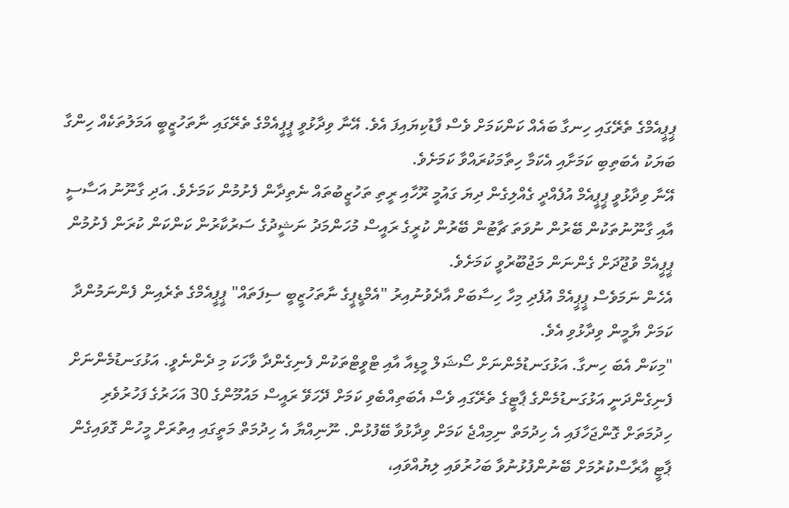ޕީޕީއެމްގެ ތެރޭގައި ހިނގާ ބައެއް ކަންކަމަށް ވެސް ފާޑުކިޔައިފަ އެވެ. އޭނާ ވިދާޅުވީ ޕީޕީއެމްގެ ތެރޭގައި ނާތަހުޒީބީ އަމަލުތަކެއް ހިންގާ ބަޔަކު އެބަތިބި ކަމަށާއި އެކަމާ ހިތާމަކުރައްވާ ކަމަށެވެ.
އޭނާ ވިދާޅުވީ ޕީޕީއެމް އުފެއްދީ ގެއްލިގެން ދިޔަ ގައުމީ ރޫހާއި ރީތި ތަހުޒީބުތައް ނެތިދާން ފެށުމުން ކަމަށެވެ. އަދި ގާނޫނު އަސާސީ އާއި ގާނޫނުތަކުން ބޭރުން ނުވަތަ ޗާޓުން ބޭރުން ކުރީގެ ރައީސް މުހަންމަދު ނަޝީދުގެ ސަރުކާރުން ކަންކަން ކުރަން ފެށުމުން ޕީޕީއެމް ވުޖޫދަށް ގެންނަން މަޖުބޫރުވީ ކަމަށެވެ.
އެހެން ނަމަވެސް ޕީޕީއެމް އުފެދި މިހާ ހިސާބަށް އާދެވުނުއިރު "އެމްޑީޕީގެ ނާތަހުޒީބީ ސިފަތައް" ޕީޕީއެމްގެ ތެރެއިން ފެންނަމުންދާ ކަމަށް ޔާމީން ވިދާޅުވި އެވެ.
"މިކަން އެބަ ހިނގާ. އަޅުގަނޑުމެންނަށް ސޯޝަލް މީޑިއާ އާއި ޓްވީޓްތަކުން ފެނިގެންދާ ވާހަކަ މި ދެންނެވީ. އަޅުގަނޑުމެންނަށް ފެނިގެންދަނީ އަޅުގަނޑުމެންގެ ޕާޓީގެ ތެރޭގައި ވެސް އެބަތިއްބެވި ކަމަށް ދޭހަވޭ ރައީސް މައުމޫންގެ 30 އަހަރުގެ ފަހުރުވެރި ހިދުމަތަށް ގޮންޖަހާފައި އެ ހިދުމަތް ނިމިއްޖެ ކަމަށް ވިދާޅުވާ ބޭފުޅުން. ނޫނިއްޔާ އެ ހިދުމަތް މަތީގައި އިތުރަށް މީހުން ގޮވައިގެން ޕާޓީ އާރާސްކުރުމަށް ބޭނުންފުޅުނުވާ ބަހުރުވައި ލިޔުއްވައި،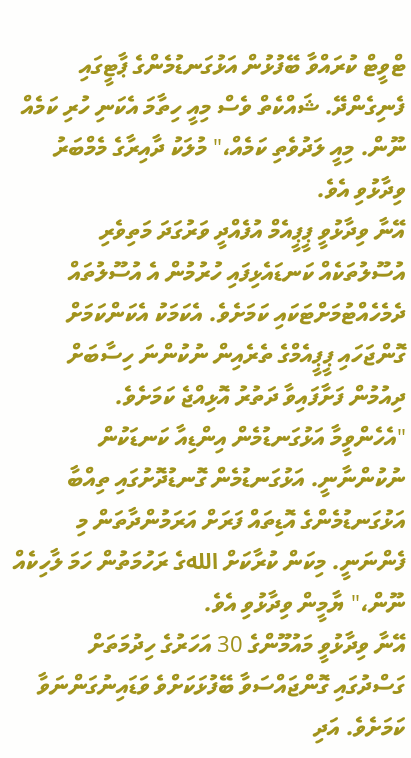ޓްވީޓް ކުރައްވާ ބޭފުޅުން އަޅުގަނޑުމެންގެ ޕާޓީގައި ފެނިގެންދޭ. ޝައްކެތް ވެސް މިއީ ހިތާމަ އެކަނި ހުރި ކަމެއް ނޫން. މިއީ ލަދުވެތި ކަމެއް،" މުލަކު ދާއިރާގެ މެމްބަރު ވިދާޅުވި އެވެ.
އޭނާ ވިދާޅުވީ ޕީޕީއެމް އުފެއްދީ ވަރުގަދަ މަތިވެރި އުސޫލުތަކެއް ކަނޑައެޅިފައި ހުރުމުން އެ އުސޫލުތައް ދެމެހެއްޓުމަށްޓަކައި ކަމަށެވެ. އެކަމަކު އެކަންކަމަށް ގޮންޖަހައި ޕީޕީއެމްގެ ތެރެއިން ނުކުންނަ ހިސާބަށް ދިއުމުން ފަށާފައިވާ ދަތުރު އޮޅިއްޖެ ކަމަށެވެ.
"އެހެންވީމާ އަޅުގަނޑުމެން އިންޑިއާ ކަނޑަކުން ނުކުންނާނީ. އަޅުގަނޑުމެން ގޮނޑުދޮށުގައި ތިއްބާ އަޅުގަނޑުމެންގެ އޮޑިތައް ފަރަށް އަރަމުންދާތަން މި ފެންނަނީ. މިކަން ކުރާކަށް اللهގެ ރަހުމަތުން ހަމަ ލާހިކެއް ނޫން،" ޔާމީން ވިދާޅުވި އެވެ.
އޭނާ ވިދާޅުވީ މައުމޫންގެ 30 އަހަރުގެ ހިދުމަތަށް ގަސްދުގައި ގޮންޖައްސަވާ ބޭފުޅަކަށްވެ ވަޑައިނުގަންނަވާ ކަމަށެވެ. އަދި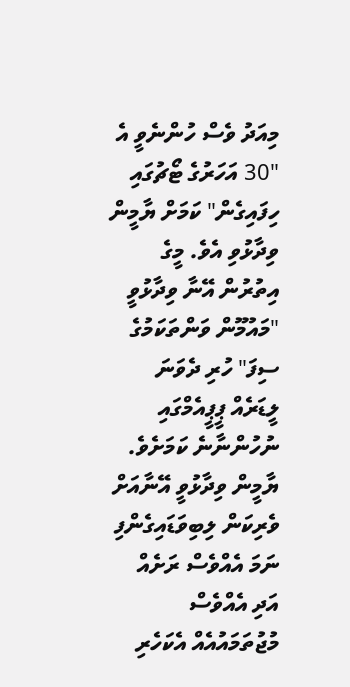މިއަދު ވެސް ހުންނެވީ އެ "30 އަހަރުގެ ޓޯޗުގައި ހިފައިގެން" ކަމަށް ޔާމީން ވިދާޅުވި އެވެ. މީގެ އިތުރުން އޭނާ ވިދާޅުވީ "މައުމޫން ވަންތަކަމުގެ ސިފަ" ހުރި ދެވަނަ ލީޑަރެއް ޕީޕީއެމްގައި ނުހުންނާނެ ކަމަށެވެ.
ޔާމީން ވިދާޅުވީ އޭނާއަށް ވެރިކަން ލިބިވަޑައިގެންފި ނަމަ އެއްވެސް ރަށެއް އަދި އެއްވެސް މުޖުތަމައުއެއް އެކަހެރި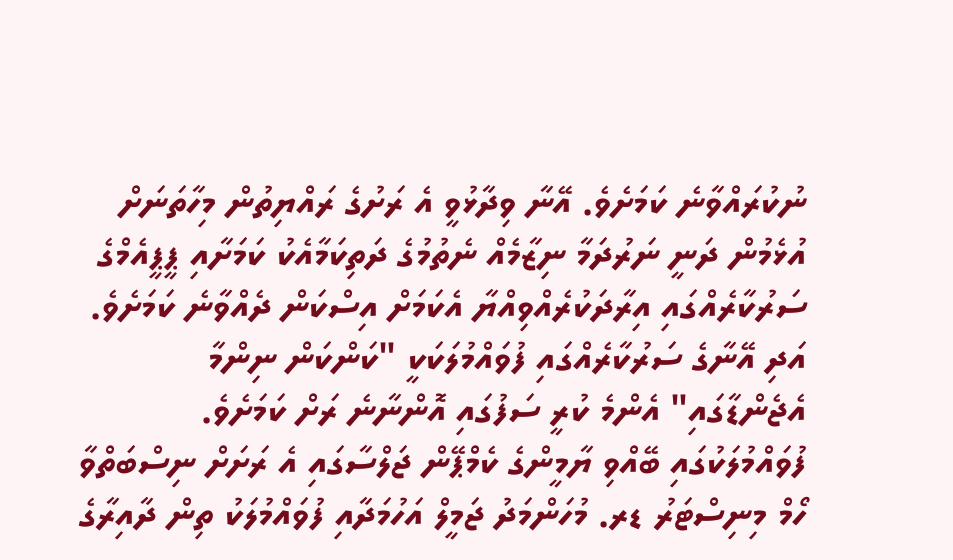ނުކުރައްވާނެ ކަމަށެވެ. އޭނާ ވިދާޅުވީ އެ ރަށުގެ ރައްޔިތުން މިހާތަނަށް އުޅެމުން ދަނީ ނަރުދަމާ ނިޒާމެއް ނެތުމުގެ ދަތިކަމާއެކު ކަމަށާއި ޕީޕީއެމްގެ ސަރުކާރެއްގައި އިރާދަކުރެއްވިއްޔާ އެކަމަށް އިސްކަން ދެއްވާނެ ކަމަށެވެ. އަދި އޭނާގެ ސަރުކާރެއްގައި ފުވައްމުލަކަކީ "ކަންކަން ނިންމާ އެޖެންޑާގައި" އެންމެ ކުރީ ސަފުގައި އޮންނާނެ ރަށް ކަމަށެވެ.
ފުވައްމުލަކުގައި ބޭއްވި ޔާމީންގެ ކެމްޕޭން ޖަލްސާގައި އެ ރަށަށް ނިސްބަތްވާ ހޯމް މިނިސްޓަރު ޑރ. މުހަންމަދު ޖަމީލް އަހުމަދާއި ފުވައްމުލަކު ތިން ދާއިރާގެ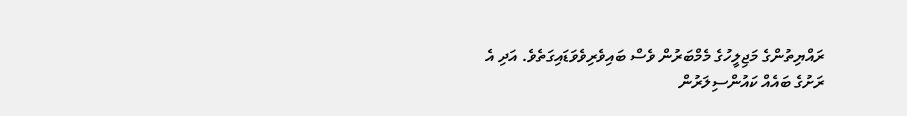ރައްޔިތުންގެ މަޖިލީހުގެ މެމްބަރުން ވެސް ބައިވެރިވެވަޑައިގަތެވެ. އަދި އެ ރަށުގެ ބައެއް ކައުންސިލަރުން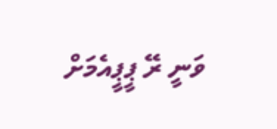ވަނީ ރޭ ޕީޕީއެމަށް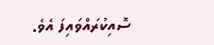ސޮއިކުރައްވައިފަ އެވެ.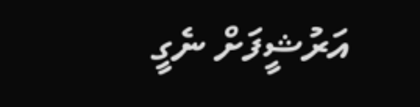އަރުޝީފަށް ނެގީ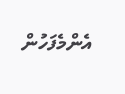އެންމެފަހުން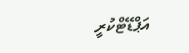އަޕްޑޭޓްކުރީ